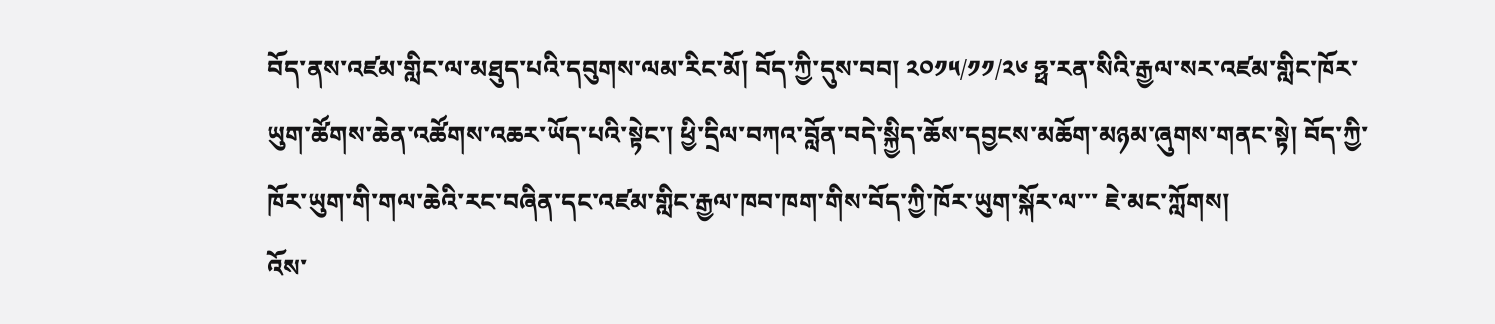བོད་ནས་འཛམ་གླིང་ལ་མཐུད་པའི་དབུགས་ལམ་རིང་མོ། བོད་ཀྱི་དུས་བབ། ༢༠༡༥/༡༡/༢༦ ཧྥ་རན་སིའི་རྒྱལ་སར་འཛམ་གླིང་ཁོར་ཡུག་ཚོགས་ཆེན་འཚོགས་འཆར་ཡོད་པའི་སྟེང་། ཕྱི་དྲིལ་བཀའ་བློན་བདེ་སྐྱིད་ཆོས་དབྱངས་མཆོག་མཉམ་ཞུགས་གནང་སྟེ། བོད་ཀྱི་ཁོར་ཡུག་གི་གལ་ཆེའི་རང་བཞིན་དང་འཛམ་གླིང་རྒྱལ་ཁབ་ཁག་གིས་བོད་ཀྱི་ཁོར་ཡུག་སྐོར་ལ་་་ ཇེ་མང་ཀློགས།
འོས་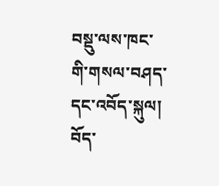བསྡུ་ལས་ཁང་གི་གསལ་བཤད་དང་འབོད་སྐུལ། བོད་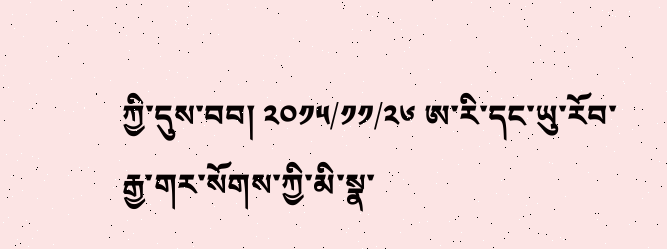ཀྱི་དུས་བབ། ༢༠༡༥/༡༡/༢༦ ཨ་རི་དང་ཡུ་རོབ་རྒྱ་གར་སོགས་ཀྱི་མི་སྣ་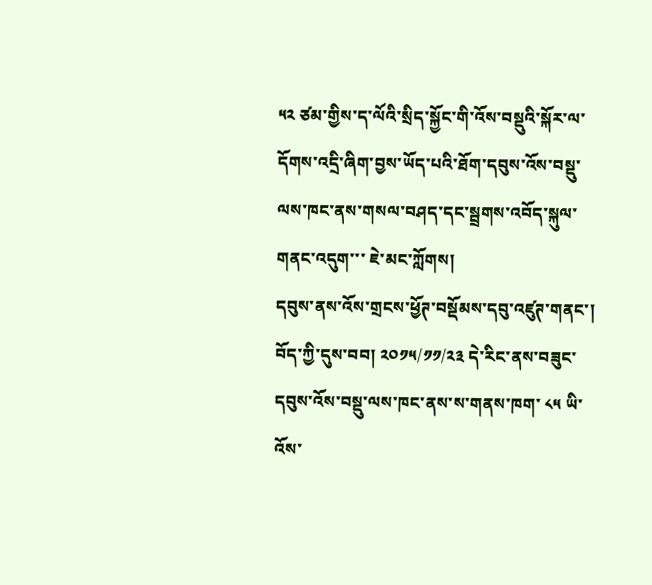༥༢ ཙམ་གྱིས་ད་ལོའི་སྲིད་སྐྱོང་གི་འོས་བསྡུའི་སྐོར་ལ་དོགས་འདྲི་ཞིག་བྱས་ཡོད་པའི་ཐོག་དབུས་འོས་བསྡུ་ལས་ཁང་ནས་གསལ་བཤད་དང་སྦྲགས་འབོད་སྐུལ་གནང་འདུག་་་ ཇེ་མང་ཀློགས།
དབུས་ནས་འོས་གྲངས་ཕྱོཊ་བསྡོམས་དབུ་འཛུཊ་གནང་། བོད་ཀྱི་དུས་བབ། ༢༠༡༥/༡༡/༢༣ དེ་རིང་ནས་བཟུང་དབུས་འོས་བསྡུ་ལས་ཁང་ནས་ས་གནས་ཁག་ ༨༥ ཡི་འོས་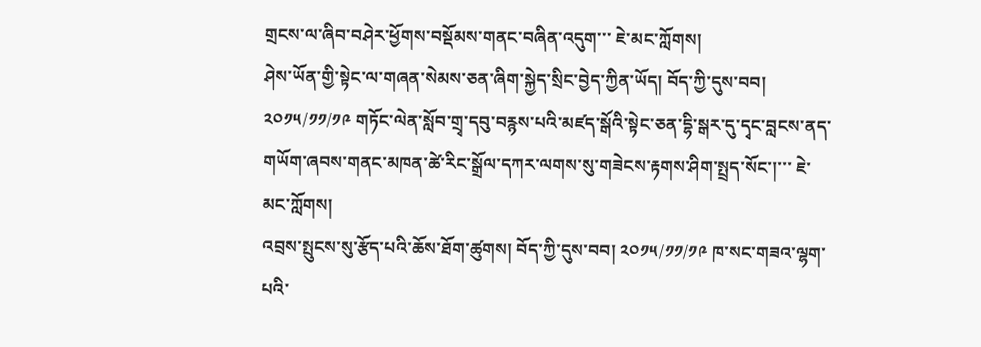གྲངས་ལ་ཞིབ་བཤེར་ཕྱོགས་བསྡོམས་གནང་བཞིན་འདུག་་་ ཇེ་མང་ཀློགས།
ཤེས་ཡོན་གྱི་སྟེང་ལ་གཞན་སེམས་ཅན་ཞིག་སྐྱེད་སྲིང་བྱེད་ཀྱིན་ཡོད། བོད་ཀྱི་དུས་བབ། ༢༠༡༥/༡༡/༡༩ གཏོང་ལེན་སློབ་གྲྭ་དབུ་བརྙས་པའི་མཛད་སྒོའི་སྟེང་ཅན་དྷི་སྒར་དུ་དྭང་བླངས་ནད་གཡོག་ཞབས་གནང་མཁན་ཚེ་རིང་སྒྲོལ་དཀར་ལགས་སུ་གཟེངས་རྟགས་ཤིག་སྤྲད་སོང་།་་་ ཇེ་མང་ཀློགས།
འབྲས་སྤུངས་སུ་རྩོད་པའི་ཆོས་ཐོག་ཚུགས། བོད་ཀྱི་དུས་བབ། ༢༠༡༥/༡༡/༡༩ ཁ་སང་གཟའ་ལྷག་པའི་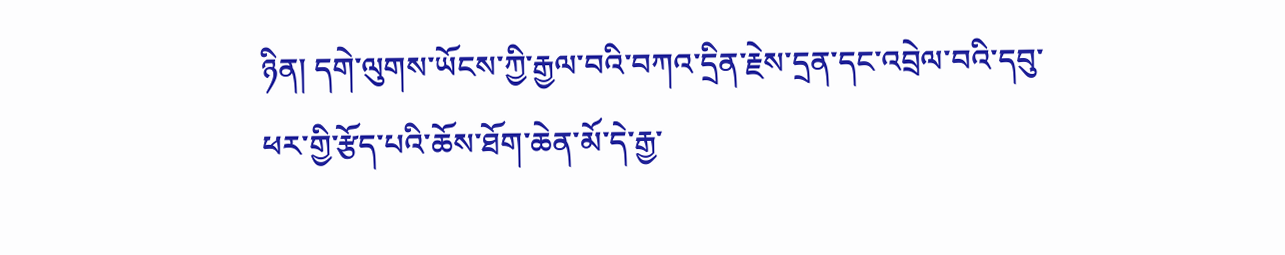ཉིན། དགེ་ལུགས་ཡོངས་ཀྱི་རྒྱལ་བའི་བཀའ་དྲིན་རྗེས་དྲན་དང་འབྲེལ་བའི་དབུ་ཕར་གྱི་རྩོད་པའི་ཆོས་ཐོག་ཆེན་མོ་དེ་རྒྱ་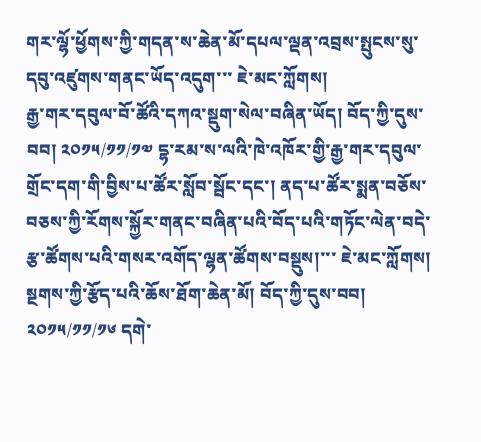གར་ལྷོ་ཕྱོགས་ཀྱི་གདན་ས་ཆེན་མོ་དཔལ་ལྡན་འབྲས་སྤུངས་སུ་དབུ་འཛུགས་གནང་ཡོད་འདུག་་་ ཇེ་མང་ཀློགས།
རྒྱ་གར་དབུལ་བོ་ཚོའི་དཀའ་སྡུག་སེལ་བཞིན་ཡོད། བོད་ཀྱི་དུས་བབ། ༢༠༡༥/༡༡/༡༧ དྷ་རམ་ས་ལའི་ཁེ་འཁོར་གྱི་རྒྱ་གར་དབུལ་གྲོང་དག་གི་བྱིས་པ་ཚོར་སློབ་སྦོང་དང་། ནད་པ་ཚོར་སྨན་བཅོས་བཅས་ཀྱི་རོགས་སྐྱོར་གནང་བཞིན་པའི་བོད་པའི་གཏོང་ལེན་བདེ་རྩ་ཚོགས་པའི་གསར་འགོད་ལྷན་ཚོགས་བསྡུས།་་་ ཇེ་མང་ཀློགས།
སྔགས་ཀྱི་རྩོད་པའི་ཆོས་ཐོག་ཆེན་མོ། བོད་ཀྱི་དུས་བབ། ༢༠༡༥/༡༡/༡༦ དགེ་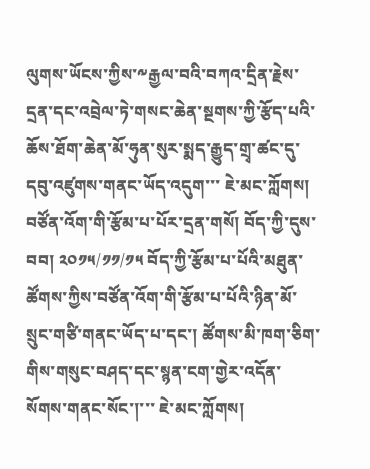ལུགས་ཡོངས་ཀྱིས་༸རྒྱལ་བའི་བཀའ་དྲིན་རྗེས་དྲན་དང་འབྲེལ་ཏེ་གསང་ཆེན་སྔགས་ཀྱི་རྩོད་པའི་ཆོས་ཐོག་ཆེན་མོ་ཧུན་སུར་སྨད་རྒྱུད་གྲྭ་ཚང་དུ་དབུ་འཛུགས་གནང་ཡོད་འདུག་་་ ཇེ་མང་ཀློགས།
བཙོན་འོག་གི་རྩོམ་པ་པོར་དྲན་གསོ། བོད་ཀྱི་དུས་བབ། ༢༠༡༥/༡༡/༡༥ བོད་ཀྱི་རྩོམ་པ་པོའི་མཐུན་ཚོགས་ཀྱིས་བཙོན་འོག་གི་རྩོམ་པ་པོའི་ཉིན་མོ་སྲུང་གཙི་གནང་ཡོད་པ་དང་། ཚོགས་མི་ཁག་ཅིག་གིས་གསུང་བཤད་དང་སྙན་ངག་གྱེར་འདོན་སོགས་གནང་སོང་།་་་ ཇེ་མང་ཀློགས།